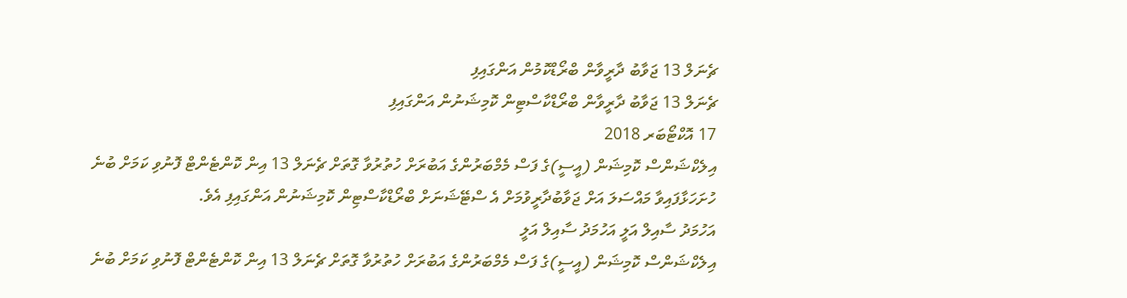ޗެނަލް 13 ޖަވާބު ދާރީވާން ބްރޯޑްކޮމުން އަންގައިފި
ޗެނަލް 13 ޖަވާބު ދާރީވާން ބްރޯޑްކާސްޓިން ކޮމިޝަނުން އަންގައިފި
17 އޮކްޓޯބަރ 2018
އިލެކްޝަންސް ކޮމިޝަން (އީސީ)ގެ ފަސް މެމްބަރުންގެ އަބުރަށް ހުތުރުވާ ގޮތަށް ޗެނަލް 13 އިން ކޮންޓެންޓް ފޮނުވި ކަމަށް ބުނެ ހުށަހަޅާފައިވާ މައްސަލަ އަށް ޖަވާބުދާރީވުމަށް އެ ސްޓޭޝަނަށް ބްރޯޑްކާސްޓިން ކޮމިޝަނުން އަންގައިފި އެވެ.
އަހުމަދު ސާއިލް އަލީ އަހުމަދު ސާއިލް އަލީ
އިލެކްޝަންސް ކޮމިޝަން (އީސީ)ގެ ފަސް މެމްބަރުންގެ އަބުރަށް ހުތުރުވާ ގޮތަށް ޗެނަލް 13 އިން ކޮންޓެންޓް ފޮނުވި ކަމަށް ބުނެ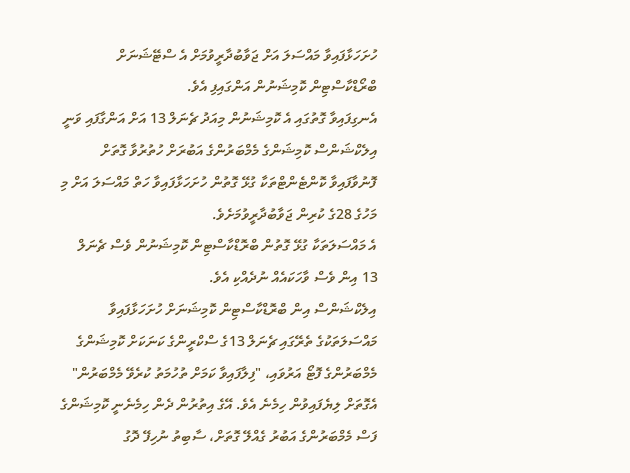ހުށަހަޅާފައިވާ މައްސަލަ އަށް ޖަވާބުދާރީވުމަށް އެ ސްޓޭޝަނަށް ބްރޯޑްކާސްޓިން ކޮމިޝަނުން އަންގައިފި އެވެ.
އެނގިފައިވާ ގޮތުގައި އެ ކޮމިޝަނުން މިއަދު ޗެނަލް 13 އަށް އަންގާފައި ވަނީ އިލެކްޝަންސް ކޮމިޝަންގެ މެމްބަރުންގެ އަބުރަށް ހުތުރުވާ ގޮތަށް ފޮނުވާފައިވާ ކޮންޓެންޓްތަކާ ގުޅޭ ގޮތުން ހުށަހަޅާފައިވާ ހަތް މައްސަލަ އަށް މި މަހުގެ 28ގެ ކުރިން ޖަވާބުދާރީވުމަށެވެ.
އެ މައްސަލަތަކާ ގުޅޭ ގޮތުން ބްރޮޑްކާސްޓިން ކޮމިޝަނުން ވެސް ޗެނަލް 13 އިން ވެސް ވާހަކައެއް ނުދެއްކި އެވެ.
އިލެކްޝަންސް އިން ބްރޮޑްކާސްޓިން ކޮމިޝަނަށް ހުށަހަޅާފައިވާ މައްސަލަތަކުގެ ތެރޭގައި ޗެނަލް 13ގެ ސްކްރީންގެ ކަނަކަށް ކޮމިޝަންގެ މެމްބަރުންގެ ފޮޓޯ އަރުވައި، "ފިލާފައިވާ ކަމަށް ތުހުމަތު ކުރެވޭ މެމްބަރުން" އެގޮތަށް ލިޔެފައިވުން ހިމެނެ އެވެ. އޭގެ އިތުރުން ދެން ހިމެނެނީ ކޮމިޝަންގެ ފަސް މެމްބަރުންގެ އަބުރު ގެއްލޭ ގޮތަށް، ސާބިތު ނުހިފޭ ދޮގު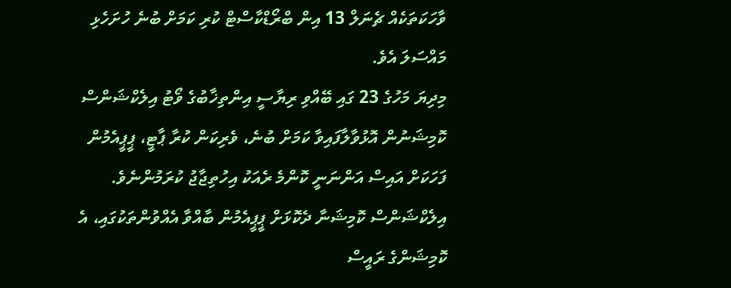ވާހަކަތަކެއް ޗެނަލް 13 އިން ބްރޯޑްކާސްޓް ކުރި ކަމަށް ބުނެ ހުށަހެޅި މައްސަލަ އެވެ.
މިދިޔަ މަހުގެ 23 ގައި ބޭއްވި ރިޔާސީ އިންތިޚާބުގެ ވޯޓު އިލެކްޝަންސް ކޮމިޝަނުން އޮޅުވާލާފައިވާ ކަމަށް ބުނެ، ވެރިކަން ކުރާ ޕާޓީ، ޕީޕީއެމުން ފަހަކަށް އައިސް އަންނަނީ ކޮންމެ ރެއަކު އިހުތިޖާޖު ކުރަމުންނެވެ.
އިލެކްޝަންސް ކޮމިޝަނާ ދެކޮޅަށް ޕީޕީއެމުން ބާއްވާ އެއްވުންތަކުގައި، އެ ކޮމިޝަންގެ ރައީސް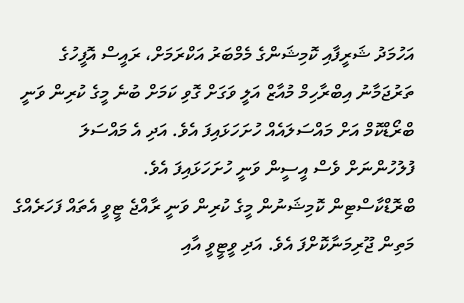އަހުމަދު ޝަރީފާއި ކޮމިޝަންގެ މެމްބަރު އަކްރަމަށް، ރައީސް އޮފީހުގެ ތަރުޖަމާނު އިބްރާހިމް މުއާޒް އަލީ ވަގަށް ގޮވި ކަމަށް ބުނެ މީގެ ކުރިން ވަނީ ބްރޯޑްކޮމް އަށް މައްސަލައެއް ހުށަހަޅައިފަ އެވެ. އަދި އެ މައްސަލަ ފުލުހުންނަށް ވެސް އީސީން ވަނީ ހުށަހަޅައިފަ އެވެ.
ބްރޮޑްކާސްޓިން ކޮމިޝަނުން މީގެ ކުރިން ވަނީ ރާއްޖެ ޓީވީ އެތައް ފަހަރެއްގެ މަތިން ޖޫރިމަނާކޮށްފަ އެވެ. އަދި ވީޓީވީ އާއި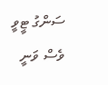ސަންގު ޓީވީ ވެސް ވަނީ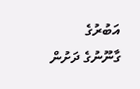އަބުރުގެ ގާނޫނުގެ ދަށުން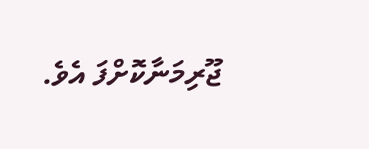ޖޫރިމަނާކޮށްފަ އެވެ.